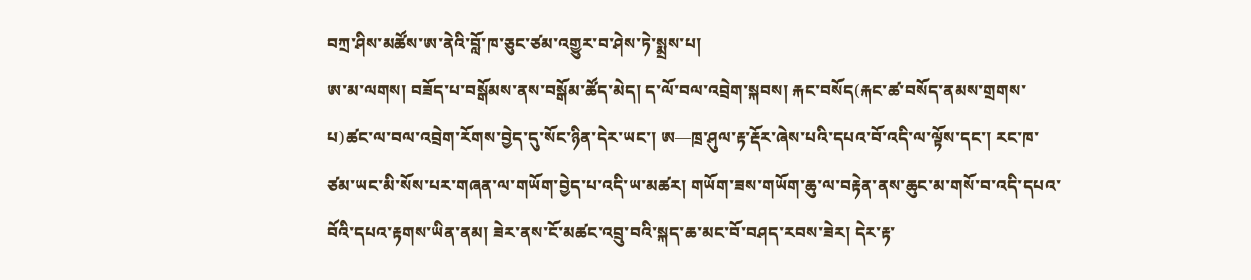བཀྲ་ཤིས་མཚོས་ཨ་ནེའི་བློ་ཁ་ཅུང་ཙམ་འགྱུར་བ་ཤེས་ཏེ་སྨྲས་པ།
ཨ་མ་ལགས། བཟོད་པ་བསྒོམས་ནས་བསྒོམ་ཚོད་མེད། ད་ལོ་བལ་འབྲེག་སྐབས། རྐང་བསོད(རྐང་ཚ་བསོད་ནམས་གྲགས་པ)ཚང་ལ་བལ་འབྲེག་རོགས་བྱེད་དུ་སོང་ཉིན་དེར་ཡང་། ཨ—ཁྲ་ཤུལ་རྟ་རྡོར་ཞེས་པའི་དཔའ་བོ་འདི་ལ་ལྟོས་དང་། རང་ཁ་ཙམ་ཡང་མི་སོས་པར་གཞན་ལ་གཡོག་བྱེད་པ་འདི་ཡ་མཚར། གཡོག་ཟས་གཡོག་ཆུ་ལ་བརྟེན་ནས་ཆུང་མ་གསོ་བ་འདི་དཔའ་བོའི་དཔའ་རྟགས་ཡིན་ནམ། ཟེར་ནས་ངོ་མཚང་འབྲུ་བའི་སྐད་ཆ་མང་བོ་བཤད་རབས་ཟེར། དེར་རྟ་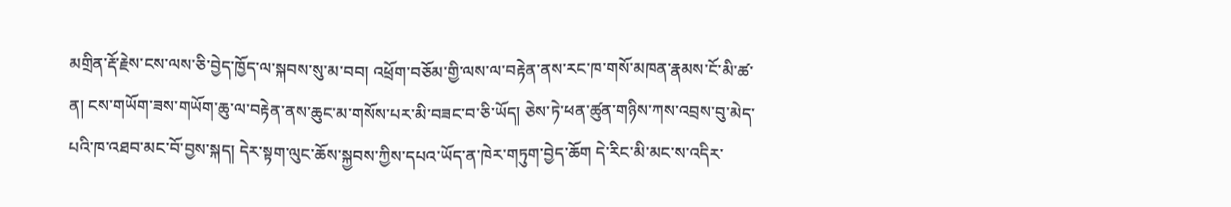མགྲིན་རྡོ་རྗེས་ངས་ལས་ཅི་བྱེད་ཁྱོད་ལ་སྐབས་སུ་མ་བབ། འཕྲོག་བཅོམ་གྱི་ལས་ལ་བརྟེན་ནས་རང་ཁ་གསོ་མཁན་རྣམས་ངོ་མི་ཚ་ན། ངས་གཡོག་ཟས་གཡོག་ཆུ་ལ་བརྟེན་ནས་ཆུང་མ་གསོས་པར་མི་བཟང་བ་ཅི་ཡོད། ཅེས་ཏེ་ཕན་ཚུན་གཉིས་ཀས་འབྲས་བུ་མེད་པའི་ཁ་འཐབ་མང་བོ་བྱས་སྐད། དེར་སྟག་ལུང་ཆོས་སྐྱབས་ཀྱིས་དཔའ་ཡོད་ན་ཁེར་གཏུག་བྱེད་ཆོག དེ་རིང་མི་མང་ས་འདིར་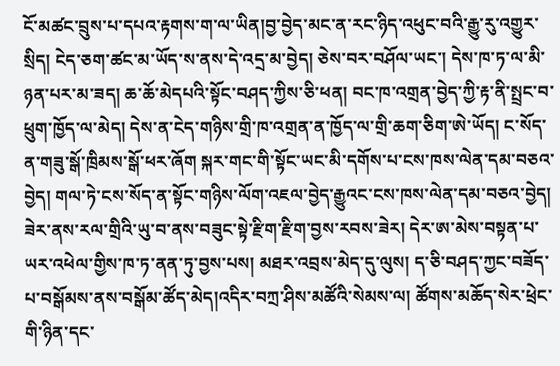ངོ་མཚང་བྲུས་པ་དཔའ་རྟགས་ག་ལ་ཡིན།བྱ་བྱེད་མང་ན་རང་ཉིད་འཕུང་བའི་རྒྱུ་རུ་འགྱུར་སྲིད། ངེད་ཅག་ཚང་མ་ཡོད་ས་ནས་དེ་འདྲ་མ་བྱེད། ཅེས་བར་བཤོལ་ཡང་། དེས་ཁ་ཏ་ལ་མི་ཉན་པར་མ་ཟད། ཆ་ཆོ་མེདཔའི་སྟོང་བཤད་ཀྱིས་ཅི་ཕན། བང་ཁ་འགྲན་བྱེད་ཀྱི་རྟ་ནི་སྤྲང་བ་ཕྲུག་ཁྱོད་ལ་མེད། དེས་ན་ངེད་གཉིས་གྲི་ཁ་འགྲན་ན་ཁྱོད་ལ་གྲི་ཆག་ཅིག་ཨེ་ཡོད། ང་སོད་ན་གཟུ་སྒོ་ཁྲིམས་སྒོ་ཕར་ཞོག སྐར་གང་གི་སྟོང་ཡང་མི་དགོས་པ་ངས་ཁས་ལེན་དམ་བཅའ་བྱེད། གལ་ཏེ་ངས་སོད་ན་སྟོང་གཉིས་ལོག་འཇལ་བྱེད་རྒྱུའང་ངས་ཁས་ལེན་དམ་བཅའ་བྱེད། ཟེར་ནས་རལ་གྲིའི་ཡུ་བ་ནས་བཟུང་སྟེ་རྫིག་རྫིག་བྱས་རབས་ཟེར། དེར་ཨ་མེས་བསྟན་པ་ཡར་འཕེལ་གྱིས་ཁ་ཏ་ནན་ཏུ་བྱས་པས། མཐར་འབྲས་མེད་དུ་ལུས། ད་ཅི་བཤད་ཀྱང་བཟོད་པ་བསྒོམས་ནས་བསྒོམ་ཚོད་མེད།འདིར་བཀྲ་ཤིས་མཚོའི་སེམས་ལ། ཚོགས་མཆོད་སེར་ཕྲེང་གི་ཉིན་དང་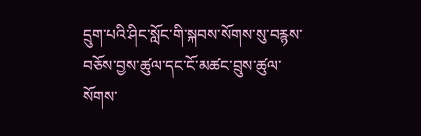དྲུག་པའི་ཤིང་སློང་གི་སྐབས་སོགས་སུ་བརྙས་བཅོས་བྱས་ཚུལ་དང་ངོ་མཚང་བྲུས་ཚུལ་སོགས་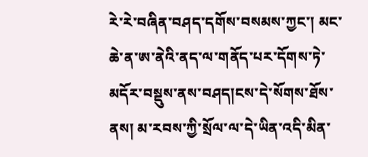རེ་རེ་བཞིན་བཤད་དགོས་བསམས་ཀྱང་། མང་ཆེ་ན་ཨ་ནེའི་ནད་ལ་གནོད་པར་དོགས་ཏེ་མདོར་བསྡུས་ནས་བཤད།ངས་དེ་སོགས་ཐོས་ནས། མ་རབས་ཀྱི་སྲོལ་ལ་དེ་ཡིན་འདི་མིན་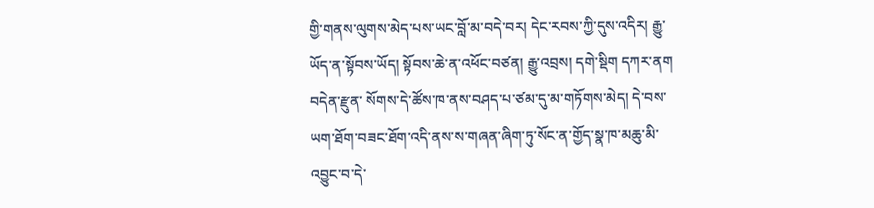གྱི་གནས་ལུགས་མེད་པས་ཡང་བློ་མ་བདེ་བར། དེང་རབས་ཀྱི་དུས་འདིར། རྒྱུ་ཡོད་ན་སྟོབས་ཡོད། སྟོབས་ཆེ་ན་འཕོང་བཙན། རྒྱུ་འབྲས། དགེ་སྡིག དཀར་ནག བདེན་རྫུན་ སོགས་དེ་ཚོས་ཁ་ནས་བཤད་པ་ཙམ་དུ་མ་གཏོགས་མེད། དེ་བས་ཡག་ཐོག་བཟང་ཐོག་འདི་ནས་ས་གཞན་ཞིག་ཏུ་སོང་ན་གྱོད་སྣ་ཁ་མཆུ་མི་འབྱུང་བ་དེ་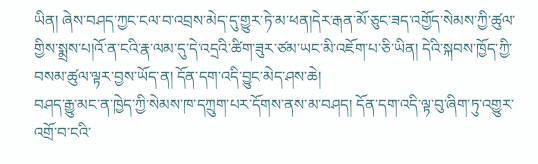ཡིན། ཞེས་བཤད་ཀྱང་ངལ་བ་འབྲས་མེད་དུ་གྱུར་ཏེ་མ་ཕན།དེར་རྒན་མོ་ཅུང་ཟད་འགྱོད་སེམས་ཀྱི་ཚུལ་གྱིས་སྨྲས་པ།འོ་ན་ངའི་རྣ་ལམ་དུ་དེ་འདྲའི་ཚིག་ཟུར་ཙམ་ཡང་མི་འཇོག་པ་ཅི་ཡིན། དེའི་སྐབས་ཁྱོད་ཀྱི་བསམ་ཚུལ་ལྟར་བྱས་ཡོད་ན། དོན་དག་འདི་བྱུང་མེད་ཤས་ཆེ།
བཤད་རྒྱུ་མང་ན་ཁྱེད་ཀྱི་སེམས་ཁ་དཀྲུག་པར་དོགས་ནས་མ་བཤད། དོན་དག་འདི་ལྟ་བུ་ཞིག་ཏུ་འགྱུར་འགྲོ་བ་ངའི་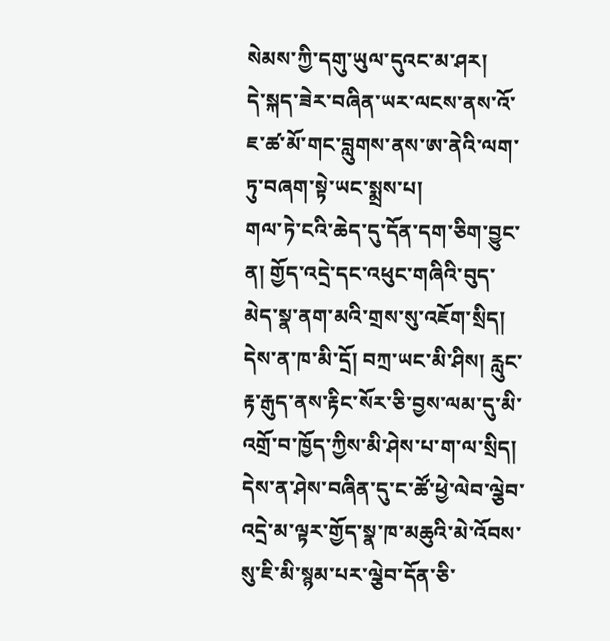སེམས་ཀྱི་དགུ་ཡུལ་དུའང་མ་ཤར།
དེ་སྐད་ཟེར་བཞིན་ཡར་ལངས་ནས་འོ་ཇ་ཚ་མོ་གང་བླུགས་ནས་ཨ་ནེའི་ལག་ཏུ་བཞག་སྟེ་ཡང་སྨྲས་པ།
གལ་ཏེ་ངའི་ཆེད་དུ་དོན་དག་ཅིག་བྱུང་ན། གྱོད་འདྲེ་དང་འཕུང་གཞིའི་བུད་མེད་སྣ་ནག་མའི་གྲས་སུ་འཇོག་སྲིད། དེས་ན་ཁ་མི་དྲོ། བཀྲ་ཡང་མི་ཤིས། རླུང་རྟ་རྒུད་ནས་རྟིང་སོར་ཅི་བྱས་ལམ་དུ་མི་འགྲོ་བ་ཁྱོད་ཀྱིས་མི་ཤེས་པ་ག་ལ་སྲིད། དེས་ན་ཤེས་བཞིན་དུ་ང་ཚོ་ཕྱེ་ལེབ་ལྕེབ་འདྲེ་མ་ལྟར་གྱོད་སྣ་ཁ་མཆུའི་མེ་འོབས་སུ་ཇི་མི་སྙམ་པར་ལྕེབ་དོན་ཅི་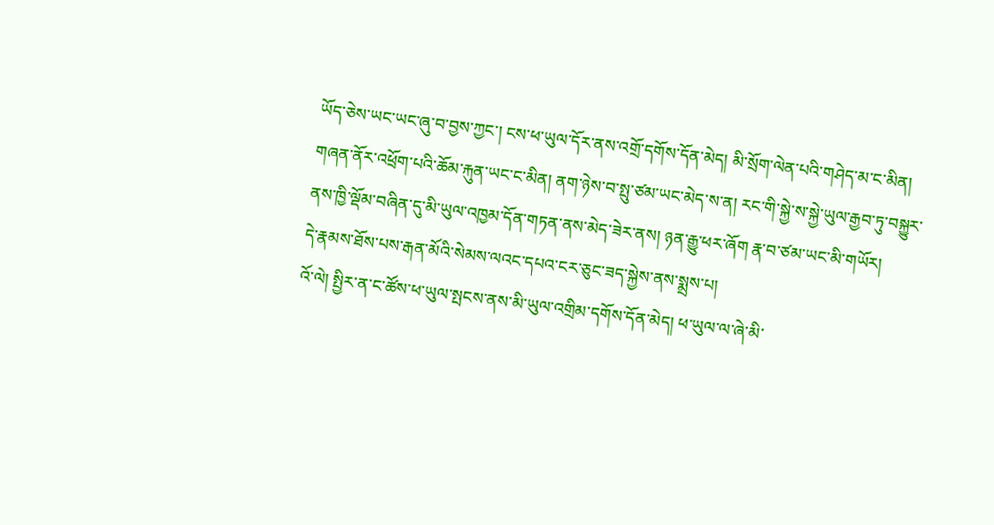ཡོད་ཅེས་ཡང་ཡང་ཞུ་བ་བྱས་ཀྱང་། ངས་ཕ་ཡུལ་དོར་ནས་འགྲོ་དགོས་དོན་མེད། མི་སྲོག་ལེན་པའི་གཤེད་མ་ང་མིན། གཞན་ནོར་འཕྲོག་པའི་ཆོམ་རྐུན་ཡང་ང་མིན། ནག་ཉེས་བ་སྤུ་ཙམ་ཡང་མེད་ས་ན། རང་གི་སྐྱེ་ས་སྐྱེ་ཡུལ་རྒྱབ་ཏུ་བསྐྱུར་ནས་ཁྱི་ལྡོམ་བཞིན་དུ་མི་ཡུལ་འཁྱམ་དོན་གཏན་ནས་མེད་ཟེར་ནས། ཉན་རྒྱུ་ཕར་ཞོག རྣ་བ་ཙམ་ཡང་མི་གཡོར།
དེ་རྣམས་ཐོས་པས་རྒན་མོའི་སེམས་ལའང་དཔའ་ངར་ཅུང་ཟད་སྐྱེས་ནས་སྨྲས་པ།
འོ་ལེ། སྤྱིར་ན་ང་ཚོས་ཕ་ཡུལ་སྤངས་ནས་མི་ཡུལ་འགྲིམ་དགོས་དོན་མེད། ཕ་ཡུལ་ལ་ཞེ་མི་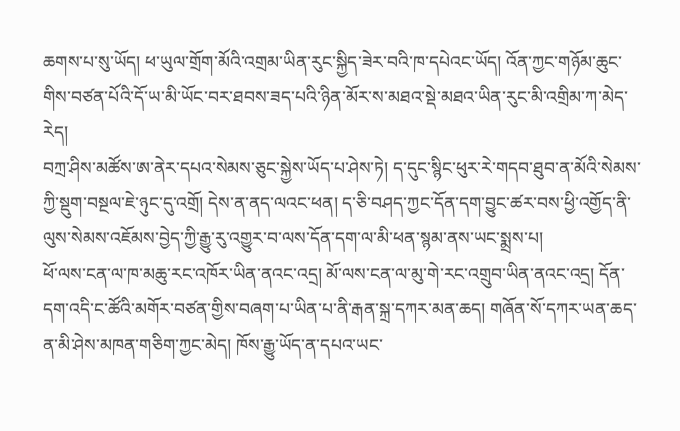ཆགས་པ་སུ་ཡོད། ཕ་ཡུལ་གྲོག་མོའི་འགྲམ་ཡིན་རུང་སྐྱིད་ཟེར་བའི་ཁ་དཔེའང་ཡོད། འོན་ཀྱང་གཉོམ་ཆུང་གིས་བཙན་པོའི་དོ་ཡ་མི་ཡོང་བར་ཐབས་ཟད་པའི་ཉིན་མོར་ས་མཐའ་སྡེ་མཐའ་ཡིན་རུང་མི་འགྲིམ་ཀ་མེད་རེད།
བཀྲ་ཤིས་མཚོས་ཨ་ནེར་དཔའ་སེམས་ཅུང་སྐྱེས་ཡོད་པ་ཤེས་ཏེ། ད་དུང་སྙིང་ཕུར་རེ་གདབ་ཐུབ་ན་མོའི་སེམས་ཀྱི་སྡུག་བསྔལ་ཇེ་ཉུང་དུ་འགྲོ། དེས་ན་ནད་ལའང་ཕན། ད་ཅི་བཤད་ཀྱང་དོན་དག་བྱུང་ཚར་བས་ཕྱི་འགྱོད་ནི་ལུས་སེམས་འཇོམས་བྱེད་ཀྱི་རྒྱུ་རུ་འགྱུར་བ་ལས་དོན་དག་ལ་མི་ཕན་སྙམ་ནས་ཡང་སྨྲས་པ།
ཕོ་ལས་ངན་ལ་ཁ་མཆུ་རང་འཁོར་ཡིན་ནའང་འདྲ། མོ་ལས་ངན་ལ་མུ་གེ་རང་འགྲུབ་ཡིན་ནའང་འདྲ། དོན་དག་འདི་ང་ཚོའི་མགོར་བཙན་གྱིས་བཞག་པ་ཡིན་པ་ནི་རྒན་སྐྲ་དཀར་མན་ཆད། གཞོན་སོ་དཀར་ཡན་ཆད་ན་མི་ཤེས་མཁན་གཅིག་ཀྱང་མེད། ཁོས་རྒྱུ་ཡོད་ན་དཔའ་ཡང་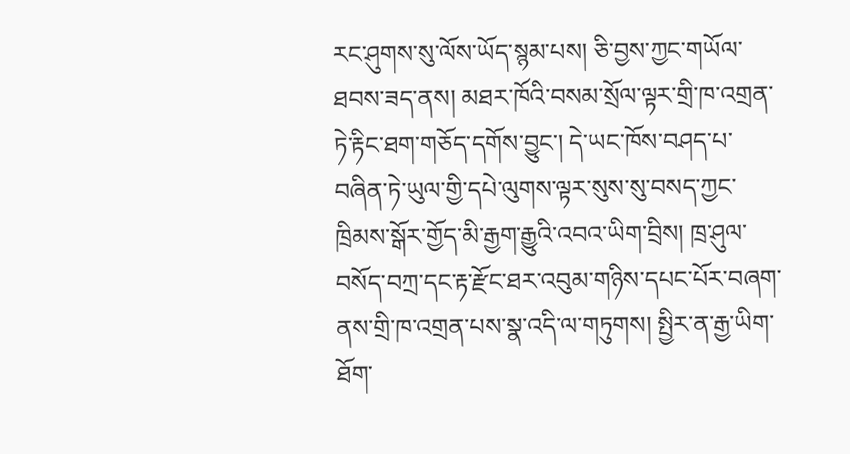རང་ཤུགས་སུ་ལོས་ཡོད་སྙམ་པས། ཅི་བྱས་ཀྱང་གཡོལ་ཐབས་ཟད་ནས། མཐར་ཁོའི་བསམ་སྲོལ་ལྟར་གྲི་ཁ་འགྲན་ཏེ་རྟིང་ཐག་གཅོད་དགོས་བྱུང་། དེ་ཡང་ཁོས་བཤད་པ་བཞིན་ཏེ་ཡུལ་གྱི་དཔེ་ལུགས་ལྟར་སུས་སུ་བསད་ཀྱང་ཁྲིམས་སྒོར་གྱོད་མི་རྒྱག་རྒྱུའི་འབའ་ཡིག་བྲིས། ཁྲ་ཤུལ་བསོད་བཀྲ་དང་རྟ་རྫོང་ཐར་འབུམ་གཉིས་དཔང་པོར་བཞག་ནས་གྲི་ཁ་འགྲན་པས་སྣ་འདི་ལ་གཏུགས། སྤྱིར་ན་རྒྱ་ཡིག་ཐོག་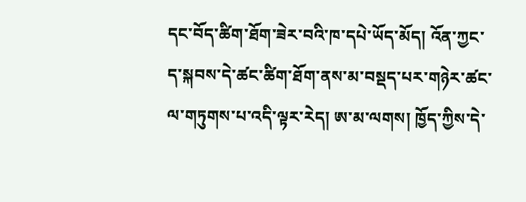དང་བོད་ཚིག་ཐོག་ཟེར་བའི་ཁ་དཔེ་ཡོད་མོད། འོན་ཀྱང་ད་སྐབས་དེ་ཚང་ཚིག་ཐོག་ནས་མ་བསྡད་པར་གཉེར་ཚང་ལ་གཏུགས་པ་འདི་ལྟར་རེད། ཨ་མ་ལགས། ཁྱོད་ཀྱིས་དེ་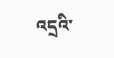འདྲའི་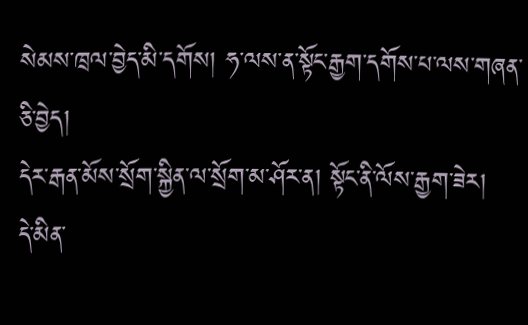སེམས་ཁྲལ་བྱེད་མི་དགོས། ཧ་ལས་ན་སྟོང་རྒྱག་དགོས་པ་ལས་གཞན་ཅི་བྱེད།
དེར་རྒན་མོས་སྲོག་སྐྱིན་ལ་སྲོག་མ་ཤོར་ན། སྟོང་ནི་ལོས་རྒྱག་ཟེར།
དེ་མིན་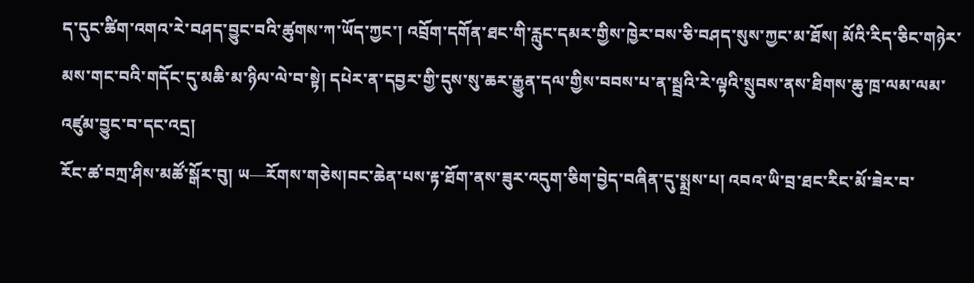ད་དུང་ཚིག་འགའ་རེ་བཤད་བྱུང་བའི་ཚུགས་ཀ་ཡོད་ཀྱང་། འབྲོག་དགོན་ཐང་གི་རླུང་དམར་གྱིས་ཁྱེར་བས་ཅི་བཤད་སུས་ཀྱང་མ་ཐོས། མོའི་རིད་ཅིང་གཉེར་མས་གང་བའི་གདོང་དུ་མཆི་མ་ཉིལ་ལེ་བ་སྟེ། དཔེར་ན་དབྱར་གྱི་དུས་སུ་ཆར་རྒྱུན་དལ་གྱིས་བབས་པ་ན་སྦྲའི་རེ་ལྟའི་སྲུབས་ནས་ཐིགས་ཆུ་ཁྲ་ལམ་ལམ་འཛུམ་བྱུང་བ་དང་འདྲ།
རོང་ཚ་བཀྲ་ཤིས་མཚོ་སྒོར་བུ། ཡ—རོགས་གཅེས།བང་ཆེན་པས་རྟ་ཐོག་ནས་ཟུར་འདུག་ཅིག་བྱེད་བཞིན་དུ་སྨྲས་པ། འབའ་ཡི་བྲ་ཐང་རིང་མོ་ཟེར་བ་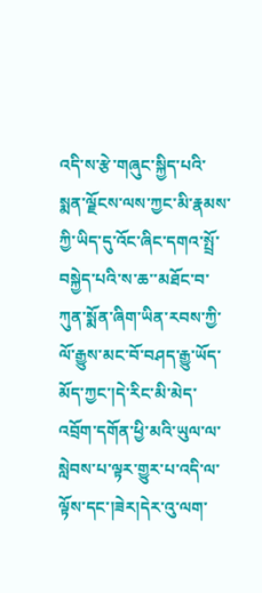འདི་ས་རྩེ་གཞུང་སྐྱིད་པའི་སྨན་ལྗོངས་ལས་ཀྱང་མི་རྣམས་ཀྱི་ཡིད་དུ་འོང་ཞིང་དགའ་སྤྲོ་བསྐྱེད་པའི་ས་ཆ་་མཐོང་བ་ཀུན་སྨོན་ཞིག་ཡིན་རབས་ཀྱི་ལོ་རྒྱུས་མང་བོ་བཤད་རྒྱུ་ཡོད་མོད་ཀྱང་།དེ་རིང་མི་མེད་འབྲོག་དགོན་ཕྱི་མའི་ཡུལ་ལ་སླེབས་པ་ལྟར་གྱུར་པ་འདི་ལ་ལྟོས་དང་།ཟེར།དེར་འུ་ལག་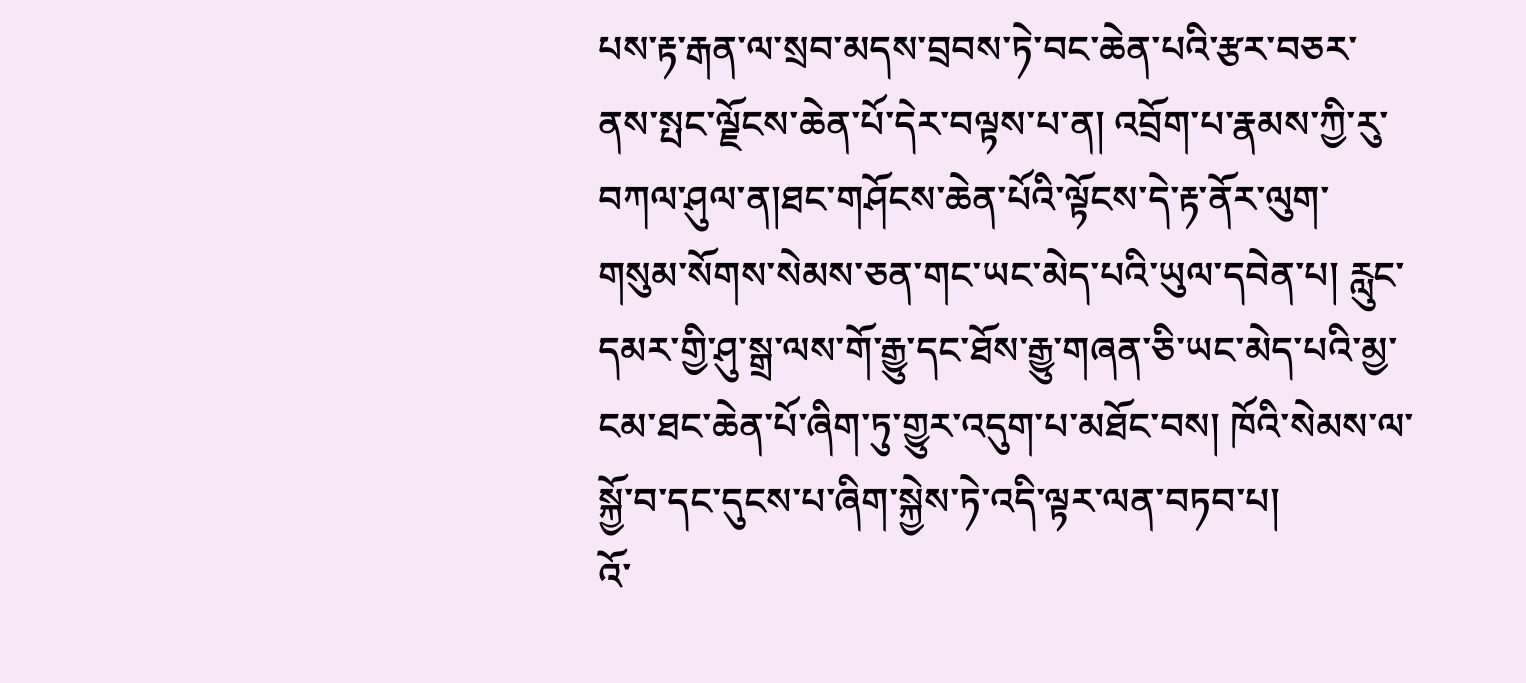པས་རྟ་རྒན་ལ་སྲབ་མདས་བྲབས་ཏེ་བང་ཆེན་པའི་རྩར་བཅར་ནས་སྤང་ལྗོངས་ཆེན་པོ་དེར་བལྟས་པ་ན། འབྲོག་པ་རྣམས་ཀྱི་རུ་
བཀལ་ཤུལ་ན།ཐང་གཤོངས་ཆེན་པོའི་ལྟོངས་དེ་རྟ་ནོར་ལུག་གསུམ་སོགས་སེམས་ཅན་གང་ཡང་མེད་པའི་ཡུལ་དབེན་པ། རླུང་དམར་གྱི་ཤུ་སྒྲ་ལས་གོ་རྒྱུ་དང་ཐོས་རྒྱུ་གཞན་ཅི་ཡང་མེད་པའི་མྱ་ངམ་ཐང་ཆེན་པོ་ཞིག་ཏུ་གྱུར་འདུག་པ་མཐོང་བས། ཁོའི་སེམས་ལ་སྐྱོ་བ་དང་དུངས་པ་ཞིག་སྐྱེས་ཏེ་འདི་ལྟར་ལན་བཏབ་པ།
འོ་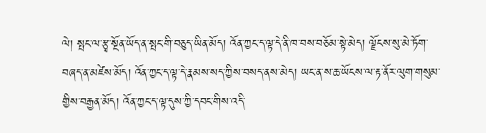ལེ། སྤང་ལ་རྩྭ་སྔོན་ཡོད་ན་སྤང་གི་བཅུད་ཡིན་མོད། འོན་ཀྱང་ད་ལྟ་དེ་ནི་ཁ་བས་བཅོམ་སྟེ་མེད། ལྗོངས་སུ་མེ་ཏོག་བཞད་ན་མཛེས་མོད། འོན་ཀྱང་ད་ལྟ་དེ་རྣམས་སད་ཀྱིས་བསད་ནས་མེད། ཡང་ན་ས་ཆ་ཡོངས་ལ་རྟ་ནོར་ལུག་གསུམ་གྱིས་བརྒྱན་མོད། འོན་ཀྱང་ད་ལྟ་དུས་ཀྱི་དབང་གིས་འདི་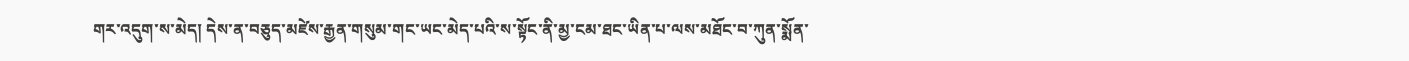གར་འདུག་ས་མེད། དེས་ན་བཅུད་མཛེས་རྒྱན་གསུམ་གང་ཡང་མེད་པའི་ས་སྟོང་ནི་མྱ་ངམ་ཐང་ཡིན་པ་ལས་མཐོང་བ་ཀུན་སྨོན་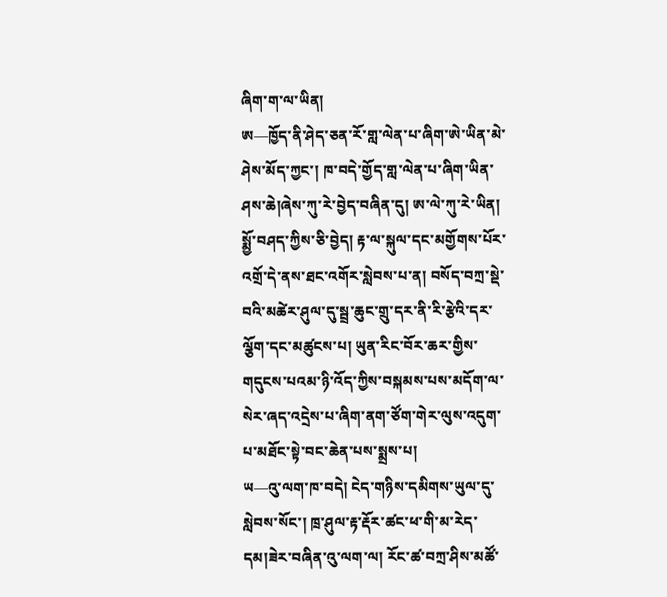ཞིག་ག་ལ་ཡིན།
ཨ—ཁྱོད་ནི་ཤེད་ཅན་རོ་གླ་ལེན་པ་ཞིག་ཨེ་ཡིན་མེ་ཤེས་མོད་ཀྱང་། ཁ་བདེ་གྱོད་གླ་ལེན་པ་ཞིག་ཡིན་ཤས་ཆེ།ཞེས་ཀུ་རེ་བྱེད་བཞིན་དུ། ཨ་ལེ་ཀུ་རེ་ཡིན། སྨྱོ་བཤད་ཀྱིས་ཅི་བྱེད། རྟ་ལ་སྐུལ་དང་མགྱོགས་པོར་འགྲོ་དེ་ནས་ཐང་འགོར་སླེབས་པ་ན། བསོད་བཀྲ་སྡེ་བའི་མཚེར་ཤུལ་དུ་སྦྲ་ཆུང་གྲུ་དར་ནི་རི་རྩེའི་དར་ལྕོག་དང་མཚུངས་པ། ཡུན་རིང་བོར་ཆར་གྱིས་གདུངས་པའམ་ཉི་འོད་ཀྱིས་བསྐམས་པས་མདོག་ལ་སེར་ཞད་འདྲེས་པ་ཞིག་ནག་ཙོག་གེར་ལུས་འདུག་པ་མཐོང་སྟེ་བང་ཆེན་པས་སྨྲས་པ།
ཡ—འུ་ལག་ཁ་བདེ། ངེད་གཉིས་དམིགས་ཡུལ་དུ་སླེབས་སོང་། ཁྲ་ཤུལ་རྟ་རྡོར་ཚང་ཕ་གི་མ་རེད་དམ།ཟེར་བཞིན་འུ་ལག་ལ། རོང་ཚ་བཀྲ་ཤིས་མཚོ་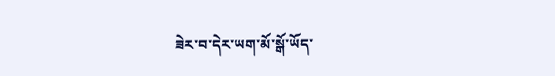ཟེར་བ་དེར་ཡག་མོ་སྒོ་ཡོད་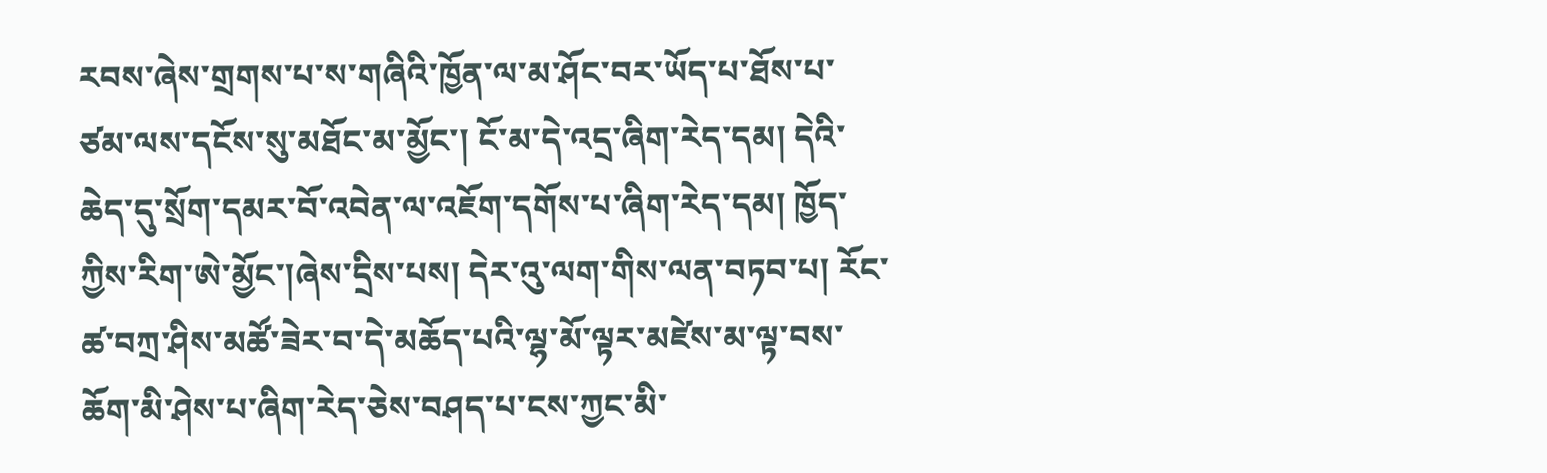རབས་ཞེས་གྲགས་པ་ས་གཞིའི་ཁྱོན་ལ་མ་ཤོང་བར་ཡོད་པ་ཐོས་པ་ཙམ་ལས་དངོས་སུ་མཐོང་མ་མྱོང་། ངོ་མ་དེ་འདྲ་ཞིག་རེད་དམ། དེའི་ཆེད་དུ་སྲོག་དམར་བོ་འབེན་ལ་འཇོག་དགོས་པ་ཞིག་རེད་དམ། ཁྱོད་ཀྱིས་རིག་ཨེ་མྱོང་།ཞེས་དྲིས་པས། དེར་འུ་ལག་གིས་ལན་བཏབ་པ། རོང་ཚ་བཀྲ་ཤིས་མཚོ་ཟེར་བ་དེ་མཆོད་པའི་ལྷ་མོ་ལྟར་མཛེས་མ་ལྟ་བས་ཆོག་མི་ཤེས་པ་ཞིག་རེད་ཅེས་བཤད་པ་ངས་ཀྱང་མི་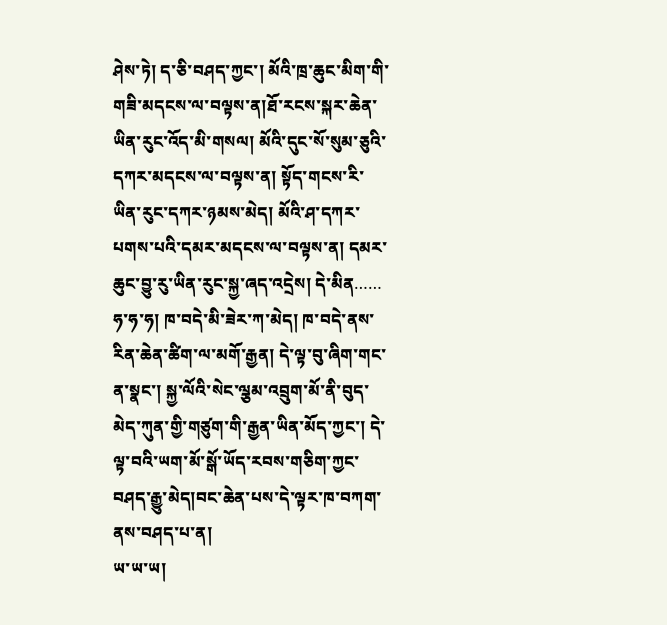ཤེས་ཏེ། ད་ཅི་བཤད་ཀྱང་། མོའི་ཁྲ་ཆུང་མིག་གི་གཟི་མདངས་ལ་བལྟས་ན།ཐོ་རངས་སྐར་ཆེན་ཡིན་རུང་འོད་མི་གསལ། མོའི་དུང་སོ་སུམ་ཅུའི་དཀར་མདངས་ལ་བལྟས་ན། སྟོད་གངས་རི་ཡིན་རུང་དཀར་ཉམས་མེད། མོའི་ཤ་དཀར་པགས་པའི་དམར་མདངས་ལ་བལྟས་ན། དམར་ཆུང་བྱུ་རུ་ཡིན་རུང་སྐྱ་ཞད་འདྲེས། དེ་མིན……
ཧ་ཧ་ཧ། ཁ་བདེ་མི་ཟེར་ཀ་མེད། ཁ་བདེ་ནས་རིན་ཆེན་ཚིག་ལ་མགོ་རྒྱན། དེ་ལྟ་བུ་ཞིག་གང་ན་སྣང་། སྐྱ་ལོའི་སེང་ལྕམ་འབྲུག་མོ་ནི་བུད་མེད་ཀུན་གྱི་གཙུག་གི་རྒྱན་ཡིན་མོད་ཀྱང་། དེ་ལྟ་བའི་ཡག་མོ་སྒོ་ཡོད་རབས་གཅིག་ཀྱང་བཤད་རྒྱུ་མེད།བང་ཆེན་པས་དེ་ལྟར་ཁ་བཀག་ནས་བཤད་པ་ན།
ཡ་ཡ་ཡ།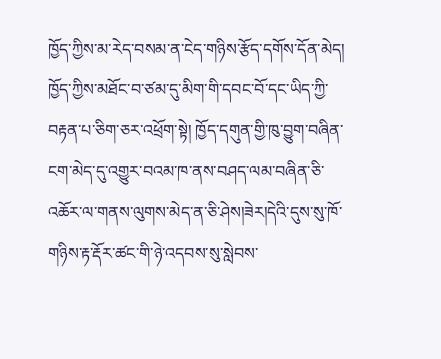ཁྱོད་ཀྱིས་མ་རེད་བསམ་ན་ངེད་གཉིས་རྩོད་དགོས་དོན་མེད། ཁྱོད་ཀྱིས་མཐོང་བ་ཙམ་དུ་མིག་གི་དབང་བོ་དང་ཡིད་ཀྱི་བརྟན་པ་ཅིག་ཅར་འཕྲོག་སྟེ། ཁྱོད་དགུན་གྱི་ཁུ་བྱུག་བཞིན་ངག་མེད་དུ་འགྱུར་བའམ་ཁ་ནས་བཤད་ལམ་བཞིན་ཅི་འཆོར་ལ་གནས་ལུགས་མེད་ན་ཅི་ཤེས།ཟེར།དེའི་དུས་སུ་ཁོ་གཉིས་རྟ་རྡོར་ཚང་གི་ཉེ་འདབས་སུ་སླེབས་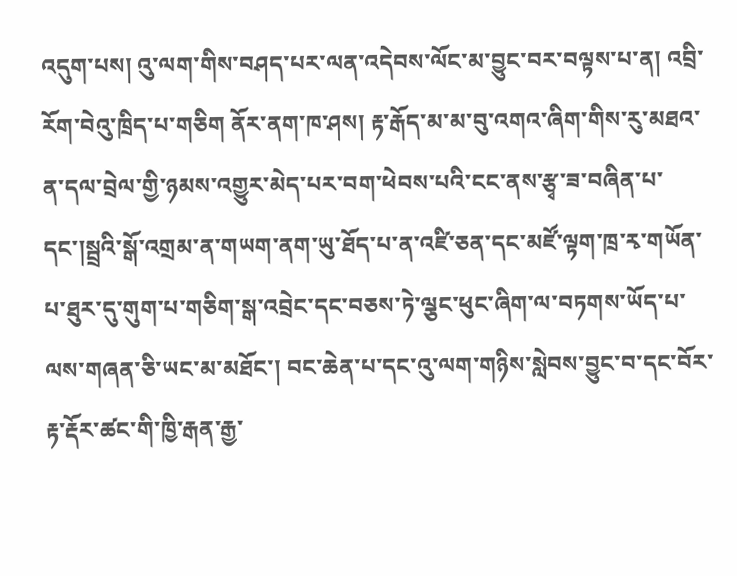འདུག་པས། འུ་ལག་གིས་བཤད་པར་ལན་འདེབས་ལོང་མ་བྱུང་བར་བལྟས་པ་ན། འབྲི་རོག་བེའུ་ཁྲིད་པ་གཅིག ནོར་ནག་ཁ་ཤས། རྟ་རྒོད་མ་མ་བུ་འགའ་ཞིག་གིས་རུ་མཐའ་ན་དལ་བྲེལ་གྱི་ཉམས་འགྱུར་མེད་པར་བག་ཕེབས་པའི་ངང་ནས་རྩྭ་ཟ་བཞིན་པ་དང་།སྦྲའི་སྒོ་འགྲམ་ན་གཡག་ནག་ཡུ་ཐོད་པ་ན་འཛི་ཅན་དང་མཛོ་ལྟག་ཁྲ་རྭ་གཡོན་པ་ཐུར་དུ་གུག་པ་གཅིག་སྒ་འབྲེང་དང་བཅས་ཏེ་ལྕང་ཕུང་ཞིག་ལ་བཏགས་ཡོད་པ་ལས་གཞན་ཅི་ཡང་མ་མཐོང་། བང་ཆེན་པ་དང་འུ་ལག་གཉིས་སླེབས་བྱུང་བ་དང་བོར་རྟ་རྡོར་ཚང་གི་ཁྱི་རྒན་རྒྱ་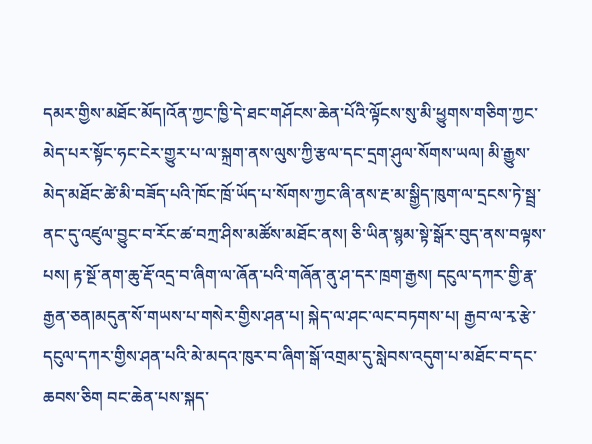དམར་གྱིས་མཐོང་མོད།འོན་ཀྱང་ཁྱི་དེ་ཐང་གཤོངས་ཆེན་པོའི་ལྟོངས་སུ་མི་ཕྱུགས་གཅིག་ཀྱང་མེད་པར་སྟོང་ཧང་ངེར་གྱུར་པ་ལ་སྐྲག་ནས་ལུས་ཀྱི་རྩལ་དང་དྲག་ཤུལ་སོགས་ཡལ། མི་རྒྱུས་མེད་མཐོང་ཚེ་མི་བཟོད་པའི་ཁོང་ཁྲོ་ཡོད་པ་སོགས་ཀྱང་ཞི་ནས་རྔ་མ་སྒྱིད་ཁུག་ལ་དྲངས་ཏེ་སྦྲ་ནང་དུ་འཛུལ་བྱུང་བ་རོང་ཚ་བཀྲ་ཤིས་མཚོས་མཐོང་ནས། ཅི་ཡིན་སྙམ་སྟེ་སྒོར་བུད་ནས་བལྟས་པས། རྟ་སྔོ་ནག་ཆུ་རྡོ་འདྲ་བ་ཞིག་ལ་ཞོན་པའི་གཞོན་ནུ་ཤ་དར་ཁྲག་རྒྱས། དངུལ་དཀར་གྱི་རྣ་རྒྱན་ཅན།མདུན་སོ་གཡས་པ་གསེར་གྱིས་ཤན་པ། སྐེད་ལ་ཤང་ལང་བཏགས་པ། རྒྱབ་ལ་རྭ་རྩེ་དངུལ་དཀར་གྱིས་ཤན་པའི་མེ་མདའ་ཁུར་བ་ཞིག་སྒོ་འགྲམ་དུ་སླེབས་འདུག་པ་མཐོང་བ་དང་ཆབས་ཅིག བང་ཆེན་པས་སྐད་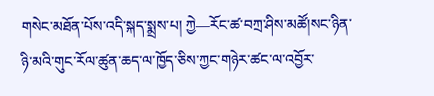གསེང་མཐོན་པོས་འདི་སྐད་སྨྲས་པ། ཀྱེ—རོང་ཚ་བཀྲ་ཤིས་མཚོ།སང་ཉིན་ཉི་མའི་གུང་རོལ་ཚུན་ཆད་ལ་ཁྱོད་ཅིས་ཀྱང་གཉེར་ཚང་ལ་འབྱོར་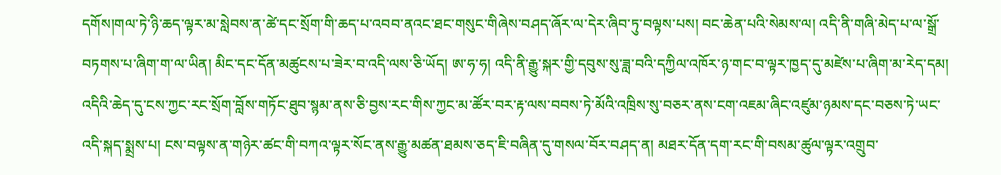དགོས།གལ་ཏེ་ཉི་ཆད་ལྟར་མ་སླེབས་ན་ཚེ་དང་སྲོག་གི་ཆད་པ་འབབ་ནའང་ཐང་གསུང་གིཞེས་བཤད་ཞོར་ལ་དེར་ཞིབ་ཏུ་བལྟས་པས། བང་ཆེན་པའི་སེམས་ལ། འདི་ནི་གཞི་མེད་པ་ལ་སྒྲོ་བཏགས་པ་ཞིག་ག་ལ་ཡིན། མིང་དང་དོན་མཚུངས་པ་ཟེར་བ་འདི་ལས་ཅི་ཡོད། ཨ་ཧ་ཧ། འདི་ནི་རྒྱུ་སྐར་གྱི་དབུས་སུ་ཟླ་བའི་དཀྱིལ་འཁོར་ཉ་གང་བ་ལྟར་ཁྱད་དུ་མཛེས་པ་ཞིག་མ་རེད་དམ། འདིའི་ཆེད་དུ་ངས་ཀྱང་རང་སྲོག་བློས་གཏོང་ཐུབ་སྙམ་ནས་ཅི་བྱས་རང་གིས་ཀྱང་མ་ཚོར་བར་རྟ་ལས་བབས་ཏེ་མོའི་འཁྲིས་སུ་བཅར་ནས་ངག་འཇམ་ཞིང་འཛུམ་ཉམས་དང་བཅས་ཏེ་ཡང་འདི་སྐད་སྨྲས་པ། ངས་བལྟས་ན་གཉེར་ཚང་གི་བཀའ་ལྟར་སོང་ནས་རྒྱུ་མཚན་ཐམས་ཅད་ཇི་བཞིན་དུ་གསལ་བོར་བཤད་ན། མཐར་དོན་དག་རང་གི་བསམ་ཚུལ་ལྟར་འགྲུབ་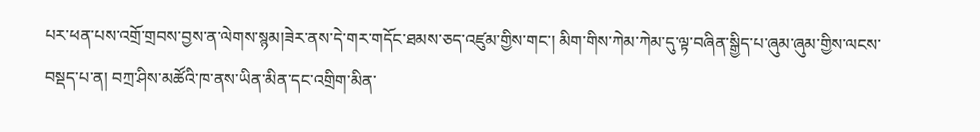པར་ཕན་པས་འགྲོ་གྲབས་བྱས་ན་ལེགས་སྙམ།ཟེར་ནས་དེ་གར་གདོང་ཐམས་ཅད་འཛུམ་གྱིས་གང་། མིག་གིས་ཀེམ་ཀེམ་དུ་ལྟ་བཞིན་སྒྱིད་པ་ཞུམ་ཞུམ་གྱིས་ལངས་བསྡད་པ་ན། བཀྲ་ཤིས་མཚོའི་ཁ་ནས་ཡིན་མིན་དང་འགྲིག་མིན་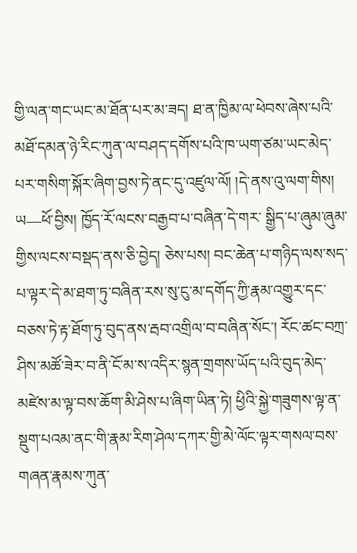གྱི་ལན་གང་ཡང་མ་ཐོན་པར་མ་ཟད། ཐ་ན་ཁྱིམ་ལ་ཕེབས་ཞེས་པའི་མཐོ་དམན་ཉེ་རིང་ཀུན་ལ་བཤད་དགོས་པའི་ཁ་ཡག་ཙམ་ཡང་མེད་པར་གསིག་སྐོར་ཞིག་བྱས་ཏེ་ནང་དུ་འཛུལ་ལོ། །དེ་ནས་འུ་ལག་གིས། ཡ—ཕོ་བྱིས། ཁྱོད་རོ་ལངས་བརྒྱབ་པ་བཞིན་དེ་གར་ སྒྱིད་པ་ཞུམ་ཞུམ་གྱིས་ལངས་བསྡད་ནས་ཅི་བྱེད། ཅེས་པས། བང་ཆེན་པ་གཉིད་ལས་སད་པ་ལྟར་དེ་མ་ཐག་ཏུ་བཞིན་རས་སུ་ངུ་མ་དགོད་ཀྱི་རྣམ་འགྱུར་དང་བཅས་ཏེ་རྟ་ཐོག་ཏུ་བུད་ནས་རྦབ་འགྲིལ་བ་བཞིན་སོང་། རོང་ཚང་བཀྲ་ཤིས་མཚོ་ཟེར་བ་ནི་ངོ་མ་ས་འདིར་སྙན་གྲགས་ཡོད་པའི་བུད་མེད་མཛེས་མ་ལྟ་བས་ཆོག་མི་ཤེས་པ་ཞིག་ཡིན་ཏེ། ཕྱིའི་སྐྱེ་གཟུགས་ལྟ་ན་སྡུག་པའམ་ནང་གི་རྣམ་རིག་ཤེལ་དཀར་གྱི་མེ་ལོང་ལྟར་གསལ་བས་གཞན་རྣམས་ཀུན་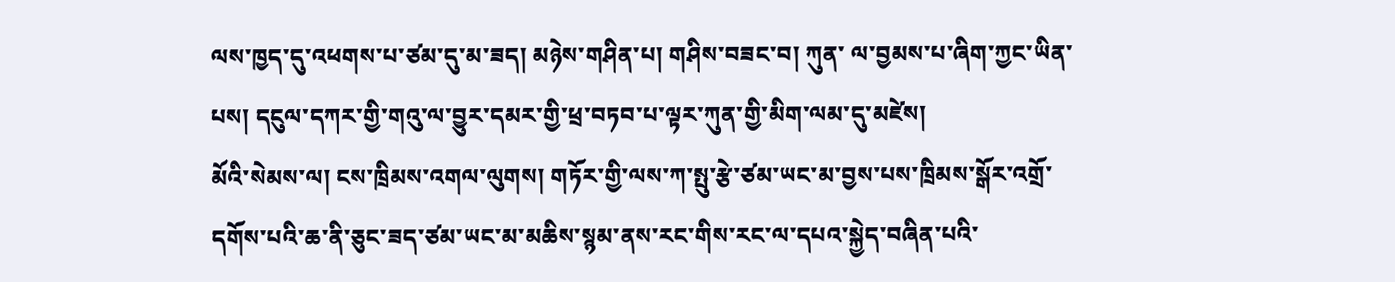ལས་ཁྱད་དུ་འཕགས་པ་ཙམ་དུ་མ་ཟད། མཉེས་གཤིན་པ། གཤིས་བཟང་བ། ཀུན་ ལ་བྱམས་པ་ཞིག་ཀྱང་ཡིན་པས། དངུལ་དཀར་གྱི་གའུ་ལ་བྱུར་དམར་གྱི་ཕྲ་བཏབ་པ་ལྟར་ཀུན་གྱི་མིག་ལམ་དུ་མཛེས།
མོའི་སེམས་ལ། ངས་ཁྲིམས་འགལ་ལུགས། གཏོར་གྱི་ལས་ཀ་སྤུ་རྩེ་ཙམ་ཡང་མ་བྱས་པས་ཁྲིམས་སྒོར་འགྲོ་དགོས་པའི་ཆ་ནི་ཅུང་ཟད་ཙམ་ཡང་མ་མཆིས་སྙམ་ནས་རང་གིས་རང་ལ་དཔའ་སྐྱེད་བཞིན་པའི་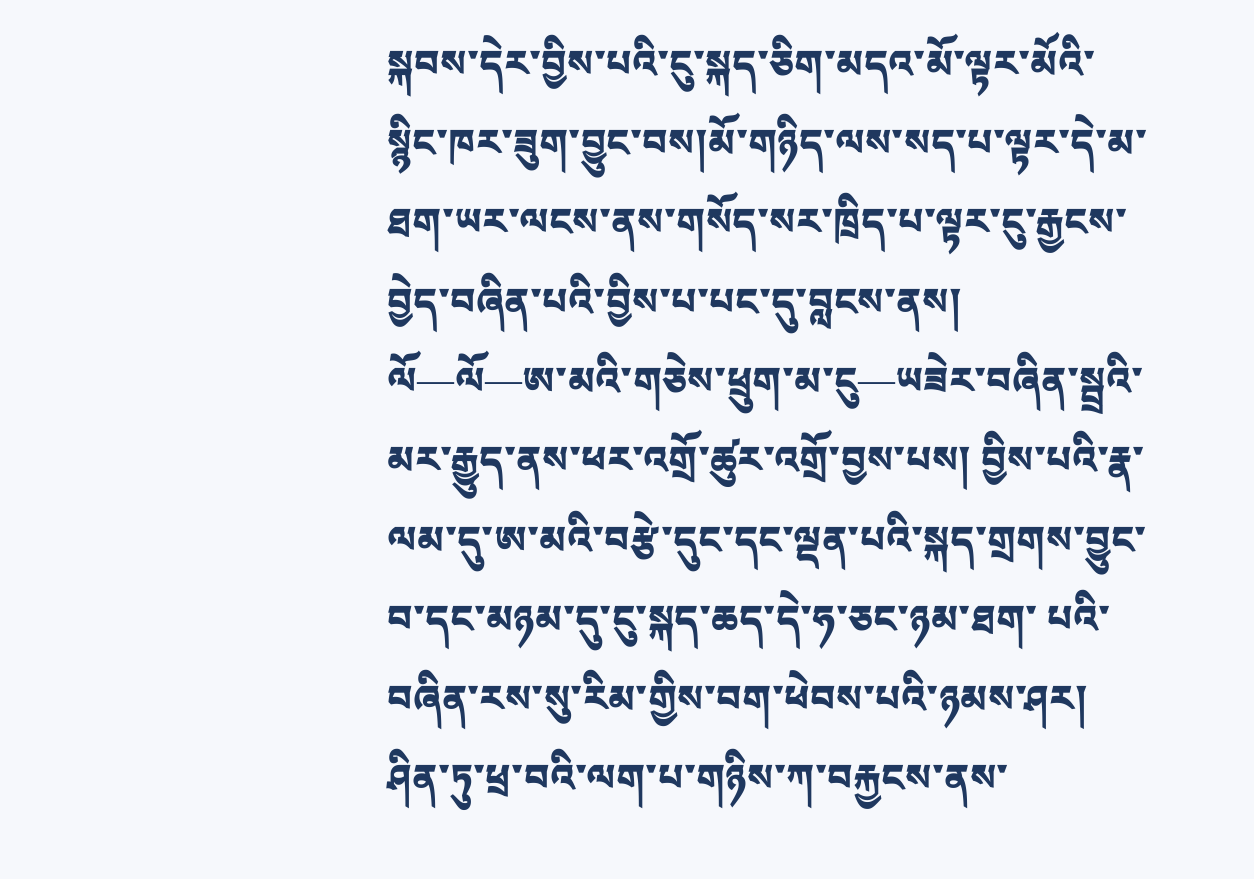སྐབས་དེར་བྱིས་པའི་ངུ་སྐད་ཅིག་མདའ་མོ་ལྟར་མོའི་སྙིང་ཁར་ཟུག་བྱུང་བས།མོ་གཉིད་ལས་སད་པ་ལྟར་དེ་མ་ཐག་ཡར་ལངས་ནས་གསོད་སར་ཁྲིད་པ་ལྟར་ངུ་རྒྱངས་བྱེད་བཞིན་པའི་བྱིས་པ་པང་དུ་བླངས་ནས། ལོ—ལོ—ཨ་མའི་གཅེས་ཕྲུག་མ་ངུ—ཡཟེར་བཞིན་སྦྲའི་མར་རྒྱུད་ནས་ཕར་འགྲོ་ཚུར་འགྲོ་བྱས་པས། བྱིས་པའི་རྣ་ལམ་དུ་ཨ་མའི་བརྩེ་དུང་དང་ལྡན་པའི་སྐད་གྲགས་བྱུང་བ་དང་མཉམ་དུ་ངུ་སྐད་ཆད་དེ་ཧ་ཅང་ཉམ་ཐག་ པའི་བཞིན་རས་སུ་རིམ་གྱིས་བག་ཕེབས་པའི་ཉམས་ཤར། ཤིན་ཏུ་ཕྲ་བའི་ལག་པ་གཉིས་ཀ་བརྐྱངས་ནས་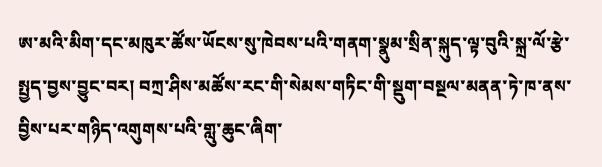ཨ་མའི་མིག་དང་མཁུར་ཚོས་ཡོངས་སུ་ཁེབས་པའི་གནག་སྣུམ་སྲིན་སྐུད་ལྟ་བུའི་སྐྲ་ལོ་རྩེ་སྤྱད་བྱས་བྱུང་བར། བཀྲ་ཤིས་མཚོས་རང་གི་སེམས་གཏིང་གི་སྡུག་བསྔལ་མནན་ཏེ་ཁ་ནས་བྱིས་པར་གཉིད་འགུགས་པའི་གླུ་ཆུང་ཞིག་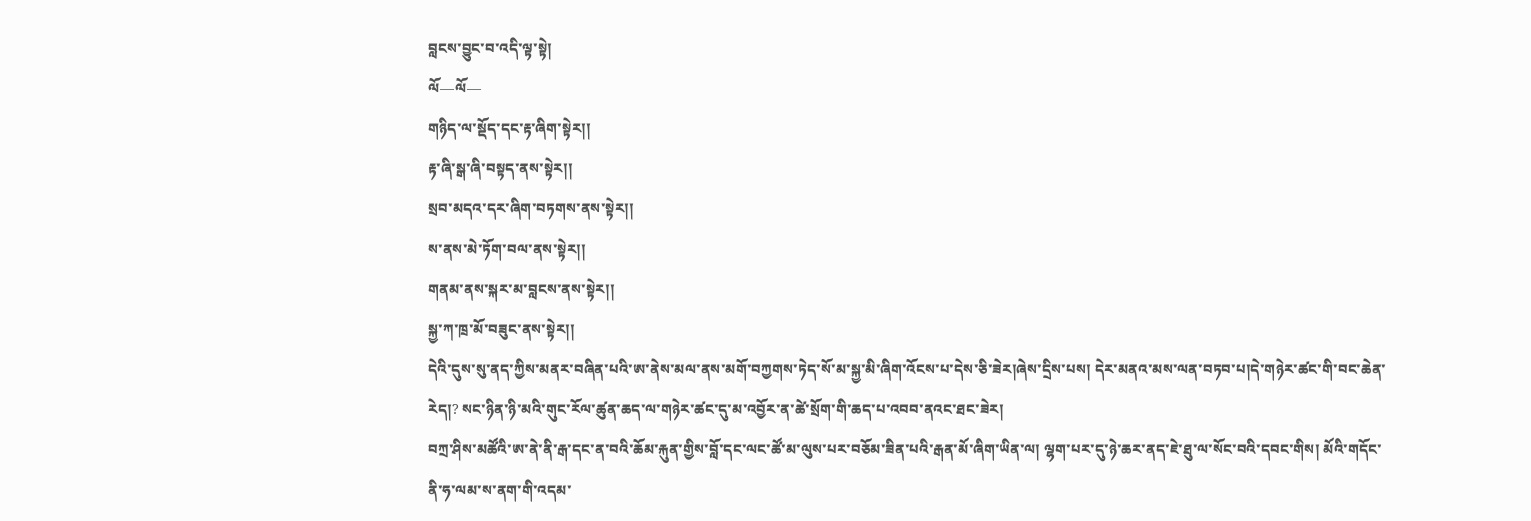བླངས་བྱུང་བ་འདི་ལྟ་སྟེ།
ལོ—ལོ—
གཉིད་ལ་སྡོད་དང་རྟ་ཞིག་སྟེར།།
རྟ་ཞི་སྒ་ཞི་བསྟད་ནས་སྟེར།།
སྲབ་མདའ་དར་ཞིག་བཏགས་ནས་སྟེར།།
ས་ནས་མེ་ཏོག་བལ་ནས་སྟེར།།
གནམ་ནས་སྐར་མ་བླངས་ནས་སྟེར།།
སྐྱ་ཀ་ཁྲ་མོ་བཟུང་ནས་སྟེར།།
དེའི་དུས་སུ་ནད་ཀྱིས་མནར་བཞིན་པའི་ཨ་ནེས་མལ་ནས་མགོ་བཀྱགས་ཏེད་སོ་མ་སྐྱ་མི་ཞིག་འོངས་པ་དེས་ཅི་ཟེར།ཞེས་དྲིས་པས། དེར་མནའ་མས་ལན་བཏབ་པ།དེ་གཉེར་ཚང་གི་བང་ཆེན་རེད།? སང་ཉིན་ཉི་མའི་གུང་རོལ་ཚུན་ཆད་ལ་གཉེར་ཚང་དུ་མ་འབྱོར་ན་ཚེ་སྲོག་གི་ཆད་པ་འབབ་ནའང་ཐང་ཟེར།
བཀྲ་ཤིས་མཚོའི་ཨ་ནེ་ནི་རྒ་དང་ན་བའི་ཆོམ་རྐུན་གྱིས་བློ་དང་ལང་ཚོ་མ་ལུས་པར་བཅོམ་ཟིན་པའི་རྒན་མོ་ཞིག་ཡིན་ལ། ལྷག་པར་དུ་ཉེ་ཆར་ནད་ཇེ་ཐུ་ལ་སོང་བའི་དབང་གིས། མོའི་གདོང་ནི་ཧ་ལམ་ས་ནག་གི་འདམ་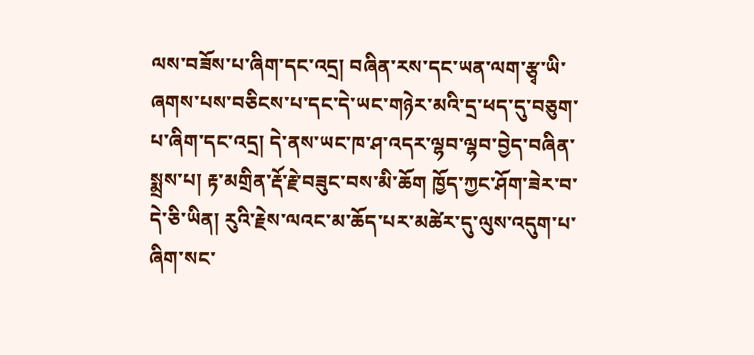ལས་བཟོས་པ་ཞིག་དང་འདྲ། བཞིན་རས་དང་ཡན་ལག་རྩྭ་ཡི་ཞགས་པས་བཅིངས་པ་དང་དེ་ཡང་གཉེར་མའི་དྲ་ཕད་དུ་བཅུག་པ་ཞིག་དང་འདྲ། དེ་ནས་ཡང་ཁ་ཤ་འདར་ལྷབ་ལྷབ་བྱེད་བཞིན་སྨྲས་པ། རྟ་མགྲིན་རྡོ་རྗེ་བཟུང་བས་མི་ཆོག ཁྱོད་ཀྱང་ཤོག་ཟེར་བ་དེ་ཅི་ཡིན། རུའི་རྗེས་ལའང་མ་ཆོད་པར་མཚེར་དུ་ལུས་འདུག་པ་ཞིག་སང་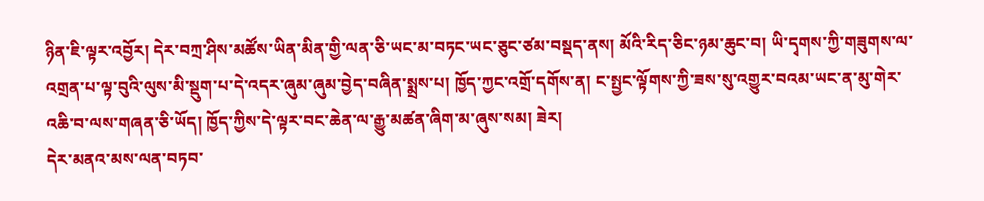ཉིན་ཇི་ལྟར་འབྱོར། དེར་བཀྲ་ཤིས་མཚོས་ཡིན་མིན་གྱི་ལན་ཅི་ཡང་མ་བཏང་ཡང་ཅུང་ཙམ་བསྡད་ནས། མོའི་རིད་ཅིང་ཉམ་ཆུང་བ། ཡི་དྭགས་ཀྱི་གཟུགས་ལ་འགྲན་པ་ལྟ་བུའི་ལུས་མི་སྡུག་པ་དེ་འདར་ཞུམ་ཞུམ་བྱེད་བཞིན་སྨྲས་པ། ཁྱོད་ཀྱང་འགྲོ་དགོས་ན། ང་སྤྱང་ལྟོགས་ཀྱི་ཟས་སུ་འགྱུར་བའམ་ཡང་ན་མུ་གེར་འཆི་བ་ལས་གཞན་ཅི་ཡོད། ཁྱོད་ཀྱིས་དེ་ལྟར་བང་ཆེན་ལ་རྒྱུ་མཚན་ཞིག་མ་ཞུས་སམ། ཟེར།
དེར་མནའ་མས་ལན་བཏབ་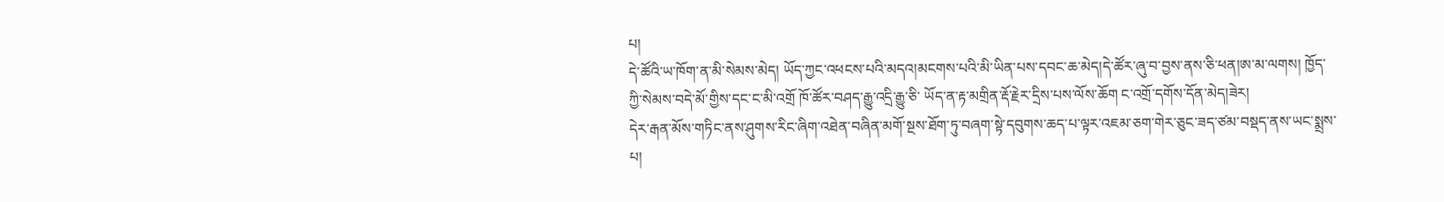པ།
དེ་ཚོའི་ཡ་ཁོག་ན་མི་སེམས་མེད། ཡོད་ཀྱང་འཕངས་པའི་མདའ།མངགས་པའི་མི་ཡིན་པས་དབང་ཆ་མེད།དེ་ཚོར་ཞུ་བ་བྱས་ནས་ཅི་ཕན།ཨ་མ་ལགས། ཁྱོད་ཀྱི་སེམས་བདེ་མོ་གྱིས་དང་ང་མི་འགྲོ ཁོ་ཚོར་བཤད་རྒྱུ་འདྲི་རྒྱུ་ཅི་ ཡོད་ན་རྟ་མགྲིན་རྡོ་རྗེར་དྲིས་པས་ལོས་ཆོག ང་འགྲོ་དགོས་དོན་མེད།ཟེར།
དེར་རྒན་མོས་གཏིང་ནས་ཤུགས་རིང་ཞིག་འཐེན་བཞིན་མགོ་སྔས་ཐོག་ཏུ་བཞག་སྟེ་དབུགས་ཆད་པ་ལྟར་འཇམ་ཅག་གེར་ཅུང་ཟད་ཙམ་བསྡད་ནས་ཡང་སྨྲས་པ།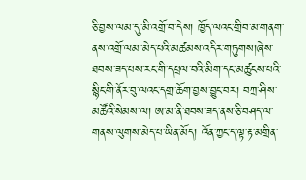ཅི་བྱས་ལམ་དུ་མི་འགྲོ་བ་དེས། ཁྱོད་ལའང་གྲིབ་མ་གནག་ནས་འགྲོ་ལམ་མེད་པའི་མཚམས་འདིར་གཏུགས།ཞེས་ཐབས་ཟད་པས་རང་གི་དཔྲལ་བའི་མིག་དང་མཚུངས་པའི་སྙིང་གི་ནོར་བུ་ལའང་དགྲ་ཆོག་བྱས་བྱུང་བར། བཀྲ་ཤིས་མཚོའི་སེམས་ལ། ཨ་མ་ནི་ཐབས་ཟད་ནས་ཅི་བཤད་ལ་གནས་ལུགས་མེད་པ་ཡིན་མོད། འོན་ཀྱང་ད་ལྟ་རྟ་མགྲིན་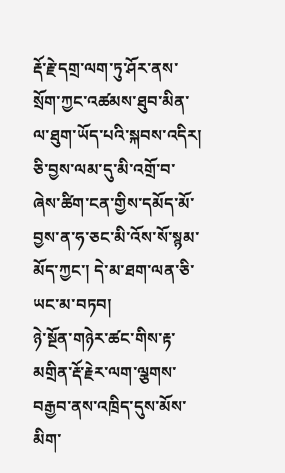རྡོ་རྗེ་དགྲ་ལག་ཏུ་ཤོར་ནས་སྲོག་ཀྱང་འཚམས་ཐུབ་མིན་ལ་ཐུག་ཡོད་པའི་སྐབས་འདིར། ཅི་བྱས་ལམ་དུ་མི་འགྲོ་བ་ཞེས་ཚིག་ངན་གྱིས་དམོད་མོ་བྱས་ན་ཧ་ཅང་མི་འོས་སོ་སྙམ་མོད་ཀྱང་། དེ་མ་ཐག་ལན་ཅི་ཡང་མ་བཏབ།
ཉེ་སྔོན་གཉེར་ཚང་གིས་རྟ་མགྲིན་རྡོ་རྗེར་ལག་ལྕགས་བརྒྱབ་ནས་འཁྲིད་དུས་མོས་མིག་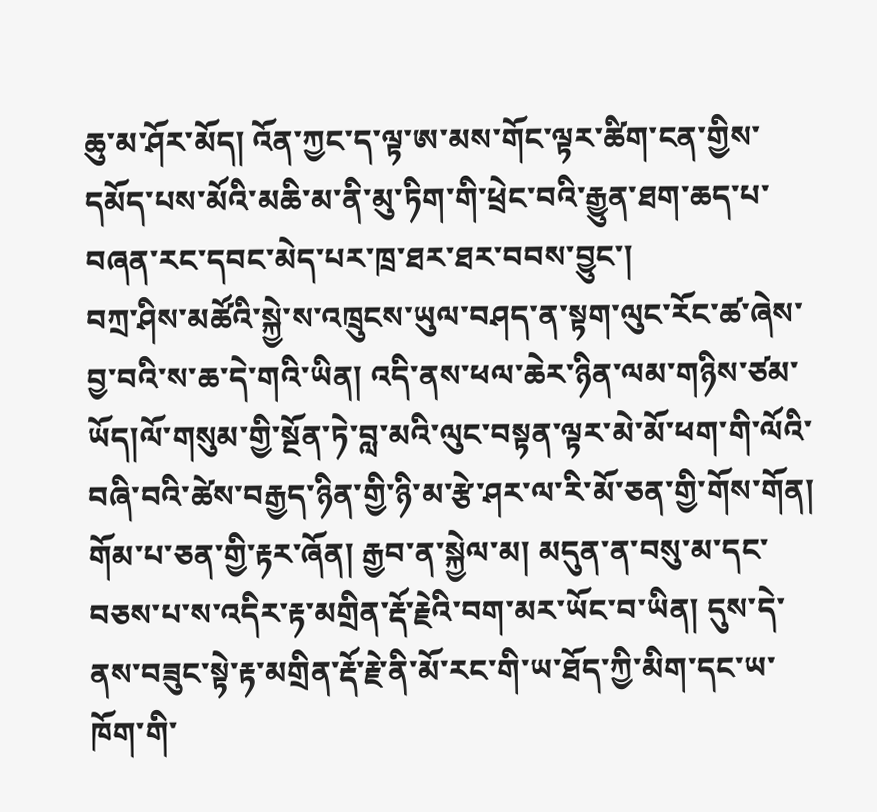ཆུ་མ་ཤོར་མོད། འོན་ཀྱང་ད་ལྟ་ཨ་མས་གོང་ལྟར་ཚིག་ངན་གྱིས་དམོད་པས་མོའི་མཆི་མ་ནི་མུ་ཏིག་གི་ཕྲེང་བའི་རྒྱུན་ཐག་ཆད་པ་བཞན་རང་དབང་མེད་པར་ཁྲ་ཐར་ཐར་བབས་བྱུང་།
བཀྲ་ཤིས་མཚོའི་སྐྱེ་ས་འཁྲུངས་ཡུལ་བཤད་ན་སྟག་ལུང་རོང་ཚ་ཞེས་བྱ་བའི་ས་ཆ་དེ་གའི་ཡིན། འདི་ནས་ཕལ་ཆེར་ཉིན་ལམ་གཉིས་ཙམ་ཡོད།ལོ་གསུམ་གྱི་སྔོན་ཏེ་བླ་མའི་ལུང་བསྟན་ལྟར་མེ་མོ་ཕག་གི་ལོའི་བཞི་བའི་ཚེས་བརྒྱད་ཉིན་གྱི་ཉི་མ་རྩེ་ཤར་ལ་རི་མོ་ཅན་གྱི་གོས་གོན། གོམ་པ་ཅན་གྱི་རྟར་ཞོན། རྒྱབ་ན་སྐྱེལ་མ། མདུན་ན་བསུ་མ་དང་བཅས་པ་ས་འདིར་རྟ་མགྲིན་རྡོ་རྗེའི་བག་མར་ཡོང་བ་ཡིན། དུས་དེ་ནས་བཟུང་སྟེ་རྟ་མགྲིན་རྡོ་རྗེ་ནི་མོ་རང་གི་ཡ་ཐོད་ཀྱི་མིག་དང་ཡ་ཁོག་གི་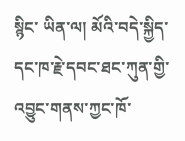སྙིང་ ཡིན་ལ། མོའི་བདེ་སྐྱིད་དང་ཁ་རྗེ་དབང་ཐང་ཀུན་གྱི་འབྱུང་གནས་ཀྱང་ཁོ་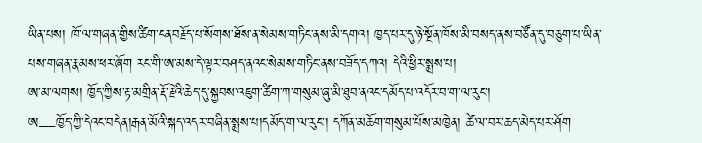ཡིན་པས། ཁོ་ལ་གཞན་གྱིས་ཚིག་ངནབརྗོད་པ་སོགས་ཐོས་ན་སེམས་གཏིང་ནས་མི་དགའ། ཁྱད་པར་དུ་ཉེ་སྔོན་ཁོས་མི་བསད་ནས་བཙོན་དུ་བཅུག་པ་ཡིན་
པས་གཞན་རྣམས་ཕར་ཞོག རང་གི་ཨ་མས་དེ་ལྟར་བཤད་ནའང་སེམས་གཏིང་ནས་བཟོད་དཀའ། དེའི་ཕྱིར་སྨྲས་པ།
ཨ་མ་ལགས། ཁྱོད་ཀྱིས་རྟ་མགྲིན་རྡོ་རྗེའི་ཆེད་དུ་སྐྱབས་འཇུག་ཚིག་ཀ་གསུམ་ཞུ་མི་ཐུབ་ནའང་དམོད་པ་འདོར་བ་ག་ལ་རུང་།
ཨ—ཁྱོད་ཀྱི་དེའང་བདེན།རྒན་མོའི་སྐད་འདར་བཞིན་སྨྲས་པ།དམོད་ག་ལ་རུང་། དཀོན་མཆོག་གསུམ་པོས་མཁྱེན། ཚེ་ལ་བར་ཆད་མེད་པར་ཤོག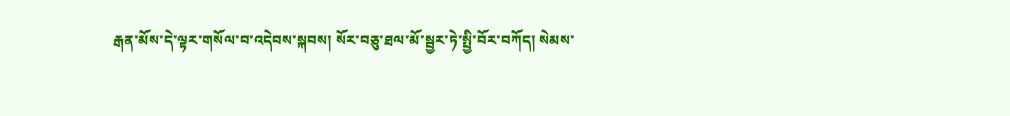རྒན་མོས་དེ་ལྟར་གསོལ་བ་འདེབས་སྐབས། སོར་བཅུ་ཐལ་མོ་སྦྱར་ཏེ་སྤྱི་བོར་བཀོད། སེམས་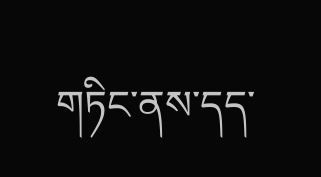གཏིང་ནས་དད་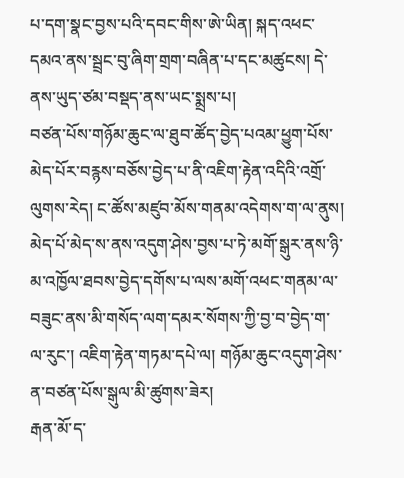པ་དག་སྣང་བྱས་པའི་དབང་གིས་ཨེ་ཡིན། སྐད་འཕང་དམའ་ནས་སྦྲང་བུ་ཞིག་གྲག་བཞིན་པ་དང་མཚུངས། དེ་ནས་ཡུད་ཙམ་བསྡད་ནས་ཡང་སྨྲས་པ།
བཙན་པོས་གཉོམ་ཆུང་ལ་ཐུབ་ཚོད་བྱེད་པའམ་ཕྱུག་པོས་མེད་པོར་བརྙས་བཅོས་བྱེད་པ་ནི་འཇིག་རྟེན་འདིའི་འགྲོ་ལུགས་རེད། ང་ཚོས་མཛུབ་མོས་གནམ་འདེགས་ག་ལ་ནུས། མེད་པོ་མེད་ས་ནས་འདུག་ཤེས་བྱས་པ་ཏེ་མགོ་སྒུར་ནས་ཉི་མ་འཁྱོལ་ཐབས་བྱེད་དགོས་པ་ལས་མགོ་འཕང་གནམ་ལ་བཟུང་ནས་མི་གསོད་ལག་དམར་སོགས་ཀྱི་བྱ་བ་བྱེད་ག་ལ་རུང་། འཇིག་རྟེན་གཏམ་དཔེ་ལ། གཉོམ་ཆུང་འདུག་ཤེས་ན་བཙན་པོས་སྒུལ་མི་ཚུགས་ཟེར།
རྒན་མོ་ད་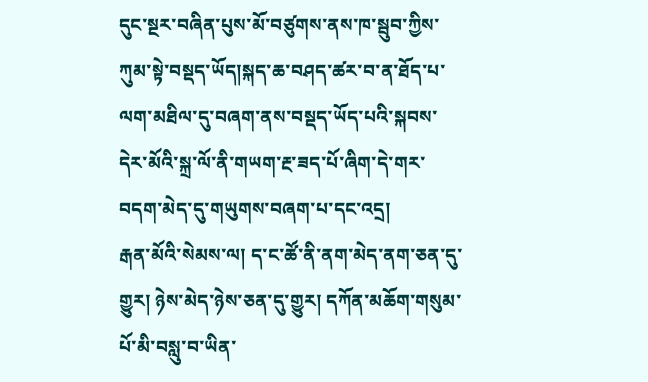དུང་སྔར་བཞིན་པུས་མོ་བཙུགས་ནས་ཁ་སྦུབ་ཀྱིས་ཀུམ་སྟེ་བསྡད་ཡོད།སྐད་ཆ་བཤད་ཚར་བ་ན་ཐོད་པ་ལག་མཐིལ་དུ་བཞག་ནས་བསྡད་ཡོད་པའི་སྐབས་དེར་མོའི་སྐྲ་ལོ་ནི་གཡག་རྔ་ཟད་པོ་ཞིག་དེ་གར་བདག་མེད་དུ་གཡུགས་བཞག་པ་དང་འདྲ།
རྒན་མོའི་སེམས་ལ། ད་ང་ཚོ་ནི་ནག་མེད་ནག་ཅན་དུ་གྱུར། ཉེས་མེད་ཉེས་ཅན་དུ་གྱུར། དཀོན་མཆོག་གསུམ་པོ་མི་བསླུ་བ་ཡིན་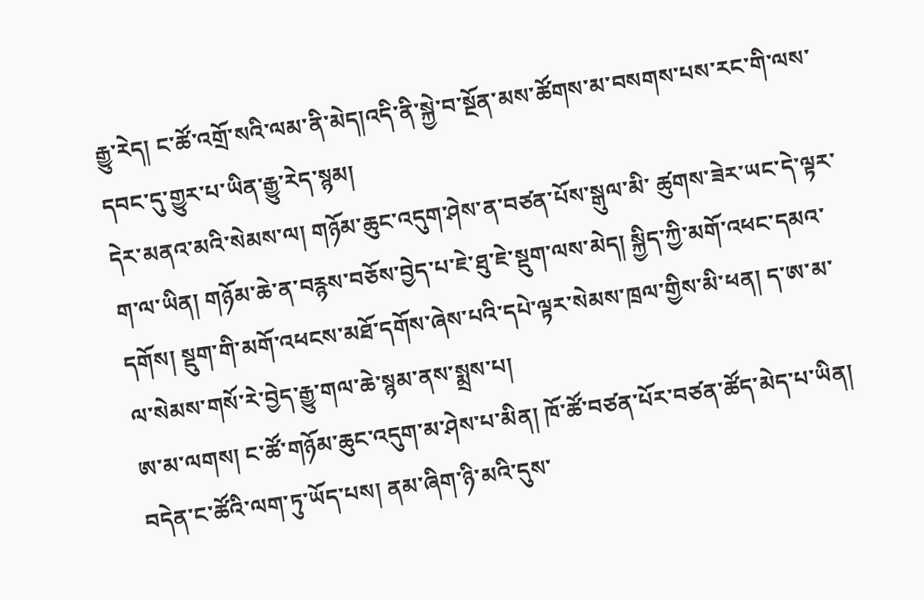རྒྱུ་རེད། ང་ཚོ་འགྲོ་སའི་ལམ་ནི་མེད།འདི་ནི་སྐྱེ་བ་སྔོན་མས་ཚོགས་མ་བསགས་པས་རང་གི་ལས་དབང་དུ་གྱུར་པ་ཡིན་རྒྱུ་རེད་སྙམ།
དེར་མནའ་མའི་སེམས་ལ། གཉོམ་ཆུང་འདུག་ཤེས་ན་བཙན་པོས་སྒུལ་མི་ ཚུགས་ཟེར་ཡང་དེ་ལྟར་ག་ལ་ཡིན། གཉོམ་ཆེ་ན་བརྙས་བཅོས་བྱེད་པ་ཇེ་ཐུ་ཇེ་སྡུག་ལས་མེད། སྐྱིད་ཀྱི་མགོ་འཕང་དམའ་དགོས། སྡུག་གི་མགོ་འཕངས་མཐོ་དགོས་ཞེས་པའི་དཔེ་ལྟར་སེམས་ཁྲལ་གྱིས་མི་ཕན། ད་ཨ་མ་ལ་སེམས་གསོ་རེ་བྱེད་རྒྱུ་གལ་ཆེ་སྙམ་ནས་སྨྲས་པ།
ཨ་མ་ལགས། ང་ཚོ་གཉོམ་ཆུང་འདུག་མ་ཤེས་པ་མིན། ཁོ་ཚོ་བཙན་པོར་བཙན་ཚོད་མེད་པ་ཡིན། བདེན་ང་ཚོའི་ལག་ཏུ་ཡོད་པས། ནམ་ཞིག་ཉི་མའི་དུས་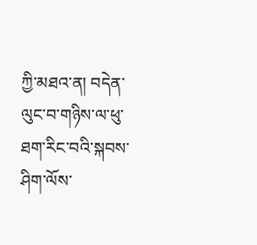ཀྱི་མཐའ་ན། བདེན་ལུང་བ་གཉིས་ལ་ཕུ་ཐག་རིང་བའི་སྐབས་ཤིག་ལོས་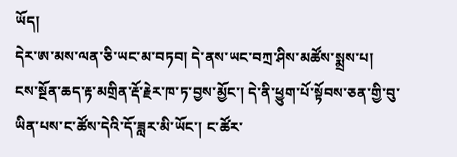ཡོད།
དེར་ཨ་མས་ལན་ཅི་ཡང་མ་བཏབ། དེ་ནས་ཡང་བཀྲ་ཤིས་མཚོས་སྨྲས་པ།
ངས་སྔོན་ཆད་རྟ་མགྲིན་རྡོ་རྗེར་ཁ་ཏ་བྱས་མྱོང་། དེ་ནི་ཕྱུག་པོ་སྟོབས་ཅན་གྱི་བུ་ཡིན་པས་ང་ཚོས་དེའི་དོ་ཟླར་མི་ཡོང་། ང་ཚོར་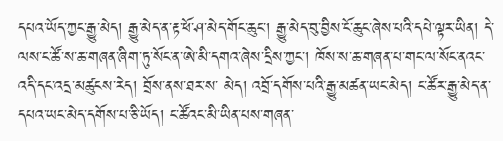དཔའ་ཡོད་ཀྱང་རྒྱུ་མེད། རྒྱུ་མེད་ན་རྟ་ཕོ་ཤ་མེད་གོང་ཆུང་། རྒྱུ་མེད་བུ་བྱིས་ངོ་ཆུང་ཞེས་པའི་དཔེ་ལྟར་ཡིན། དེ་ལས་ང་ཚོ་ས་ཆ་གཞན་ཞིག་ཏུ་སོང་ན་ཨེ་མི་དགའ་ཞེས་དྲིས་ཀྱང་། ཁོས་ས་ཆ་གཞན་པ་གང་ལ་སོང་ནའང་འདི་དང་འདྲ་མཚུངས་རེད། བྲོས་ནས་ཐར་ས་ མེད། འབྲོ་དགོས་པའི་རྒྱུ་མཚན་ཡང་མེད། ང་ཚོར་རྒྱུ་མེད་ན་དཔའ་ཡང་མེད་དགོས་པ་ཅི་ཡོད། ང་ཚོའང་མི་ཡིན་པས་གཞན་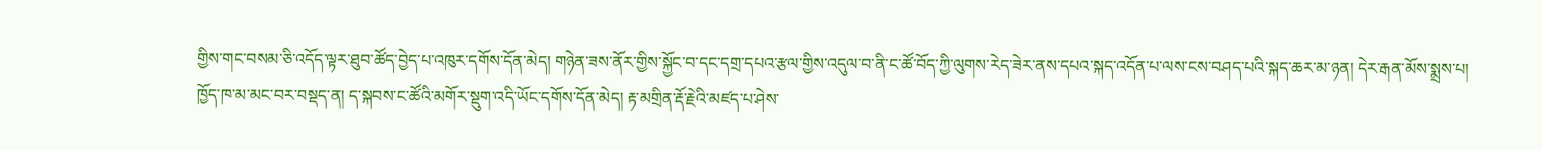གྱིས་གང་བསམ་ཅི་འདོད་ལྟར་ཐུབ་ཚོད་བྱེད་པ་འཁུར་དགོས་དོན་མེད། གཉེན་ཟས་ནོར་གྱིས་སྐྱོང་བ་དང་དགྲ་དཔའ་རྩལ་གྱིས་འདུལ་བ་ནི་ང་ཚོ་བོད་ཀྱི་ལུགས་རེད་ཟེར་ནས་དཔའ་སྐད་འདོན་པ་ལས་ངས་བཤད་པའི་སྐད་ཆར་མ་ཉན། དེར་རྒན་མོས་སྨྲས་པ།
ཁྱོད་ཁ་མ་མང་བར་བསྡད་ན། ད་སྐབས་ང་ཚོའི་མགོར་སྡུག་འདི་ཡོང་དགོས་དོན་མེད། རྟ་མགྲིན་རྡོ་རྗེའི་མཛད་པ་ཤེས་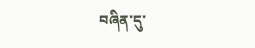བཞིན་དུ་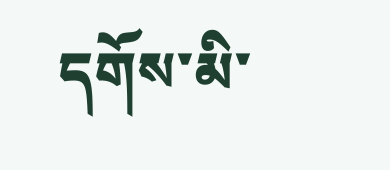དགོས་མི་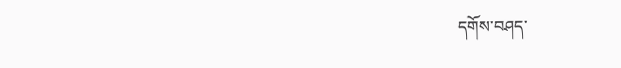དགོས་བཤད་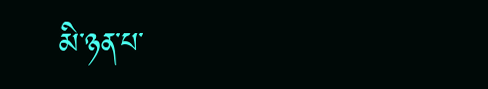མི་ཉན་པ་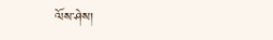ལོས་ཤེས།